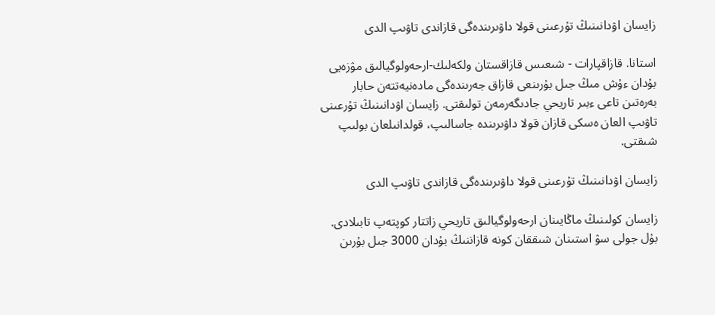زايسان اۋدانىنىڭ تۇرعىنى قولا داۋىرىندەگى قازاندى تاۋىپ الدى

استانا. قازاقپارات - شىعىس قازاقستان ولكەلىك-ارحەولوگيالىق مۋزەيى بۇدان ءۇش مىڭ جىل بۇرىنعى قازاق جەرىندەگى مادەنيەتتەن حابار بەرەتىن تاعى ءبىر تاريحي جادىگەرمەن تولىقتى. زايسان اۋدانىنىڭ تۇرعىنى تاۋىپ العان ەسكى قازان قولا داۋىرىندە جاسالىپ، قولدانىلعان بولىپ شىقتى.

زايسان اۋدانىنىڭ تۇرعىنى قولا داۋىرىندەگى قازاندى تاۋىپ الدى

زايسان كولىنىڭ ماڭايىنان ارحەولوگيالىق تاريحي زاتتار كوپتەپ تابىلادى. بۇل جولى سۋ استىنان شىققان كونە قازاننىڭ بۇدان 3000 جىل بۇرىن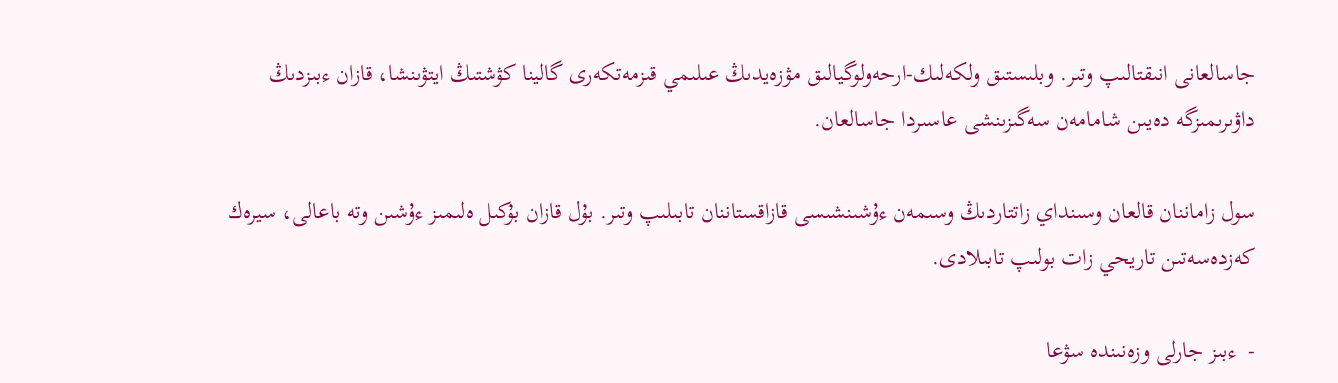جاسالعانى انىقتالىپ وتىر. وبلىستىق ولكەلىك-ارحەولوگيالىق مۋزەيدىڭ عىلىمي قىزمەتكەرى گالينا كۋشتىڭ ايتۋىنشا، قازان ءبىزدىڭ داۋىرىمىزگە دەيىن شامامەن سەگىزىنشى عاسىردا جاسالعان.

سول زاماننان قالعان وسىنداي زاتتاردىڭ وسىمەن ءۇشىنشىسى قازاقستاننان تابىلىپ وتىر. بۇل قازان بۇكىل ەلىمىز ءۇشىن وتە باعالى، سيرەك كەزدەسەتىن تاريحي زات بولىپ تابىلادى.

-  ءبىز جارلى وزەنىندە سۋعا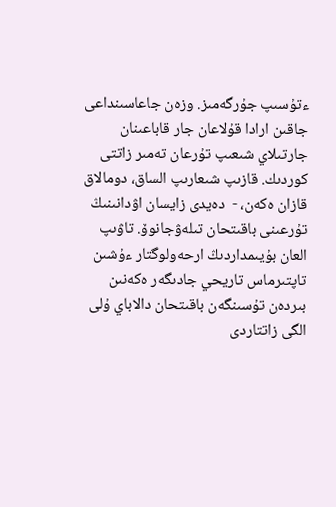ءتۇسىپ جۇرگەمىز. وزەن جاعاسىنداعى جاقىن ارادا قۇلاعان جار قاباعىنان جارتىلاي شىعىپ تۇرعان تەمىر زاتتى كوردىك. قازىپ شىعارىپ الساق، دومالاق قازان ەكەن، -  دەيدى زايسان اۋدانىنىڭ تۇرعىنى باقىتحان تىلەۋجانوۆ. تاۋىپ العان بۇيىمداردىڭ ارحەولوگتار ءۇشىن تاپتىرماس تاريحي جادىگەر ەكەنىن بىردەن تۇسىنگەن باقىتحان دالاباي ۇلى الگى زاتتاردى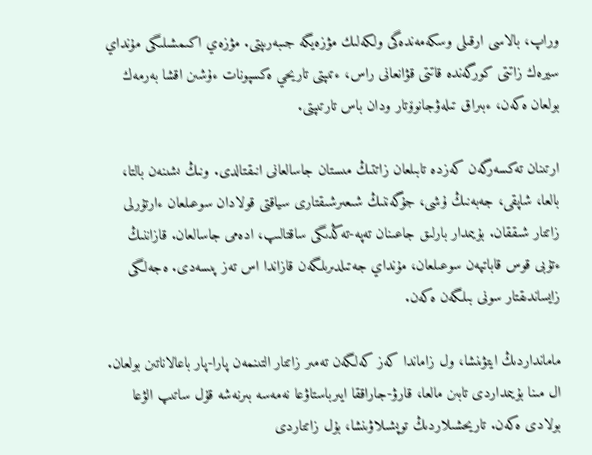وراپ، بالاسى ارقىلى وسكەمەندەگى ولكەلىك مۋزەيگە جىبەرىپتى. مۋزەي اكىمشىلىگى مۇنداي سيرەك زاتتى كورگەندە قاتتى قۋانعانى راس، ءتىپتى تاريحي ەكسپونات ءۇشىن اقشا بەرمەك بولعان ەكەن، ءبىراق تىلەۋجانوۆتار ودان باس تارتىپتى.

ارتىنان تەكسەرگەن كەزدە تابىلعان زاتتىڭ مىستان جاسالعانى انىقتالدى. ونىڭ ىشىنەن بالتا، بالعا، شاپقى، جەبەنىڭ ۇشى، جۇگەننىڭ شىعىرشىقتارى سياقتى قولادان سوعىلعان ءارتۇرلى زاتتار شىققان. بۇيىمدار بارلىق جاعىنان تەپە-تەڭدىگى ساقتالىپ، ادەمى جاسالعان. قازاننىڭ ءتۇبى قوس قاباتپەن سوعىلعان، مۇنداي جەتىلدىرىلگەن قازاندا اس تەز پىسەدى. ەجەلگى زايساندىقتار سونى بىلگەن ەكەن.

مامانداردىڭ ايتۋىنشا، ول زاماندا كەز كەلگەن تەمىر زاتتار التىنمەن پارا-پار باعالاناتىن بولعان. ال مىنا بۇيىمداردى تابىن مالعا، قارۋ-جاراققا ايىرباستاۋعا نەمەسە بىرنەشە قۇل ساتىپ الۋعا بولادى ەكەن. تاريحشىلاردىڭ توپشىلاۋىنشا، بۇل زاتتاردى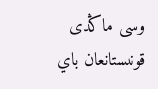وسى ماڭدى قونىستانعان باي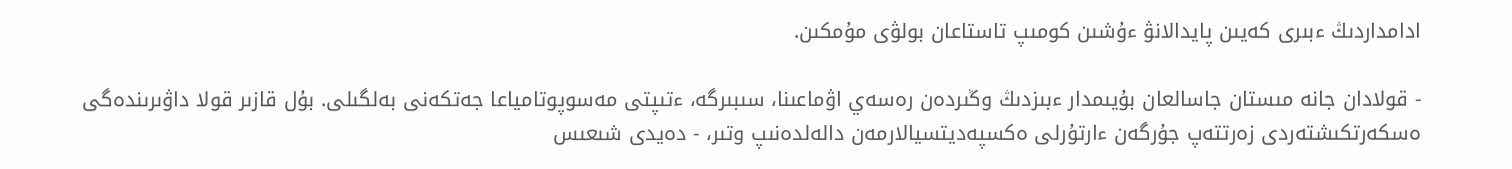ادامداردىڭ ءبىرى كەيىن پايدالانۋ ءۇشىن كومىپ تاستاعان بولۋى مۇمكىن.

- قولادان جانە مىستان جاسالعان بۇيىمدار ءبىزدىڭ وڭىردەن رەسەي اۋماعىنا، سىبىرگە، ءتىپتى مەسوپوتامياعا جەتكەنى بەلگىلى. بۇل قازىر قولا داۋىرىندەگى ەسكەرتكىشتەردى زەرتتەپ جۇرگەن ءارتۇرلى ەكسپەديتسيالارمەن دالەلدەنىپ وتىر، - دەيدى شىعىس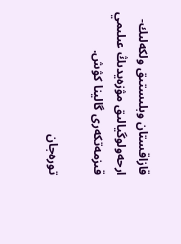قازاقستان وبلىستىق ولكەلىك-ارحەولوگيالىق مۋزەيدىڭ عىلىمي قىزمەتكەرى گالينا كۋش.

تورەجان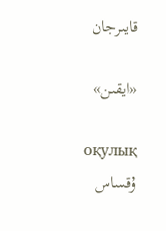قايىرجان

«ايقىن»

оқулық
ۇقساس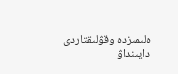ەلىمىزدە وقۋلىقتاردى دايىنداۋ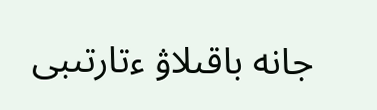جانە باقىلاۋ ءتارتىبى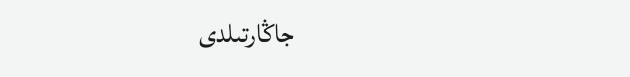جاڭارتىلدى